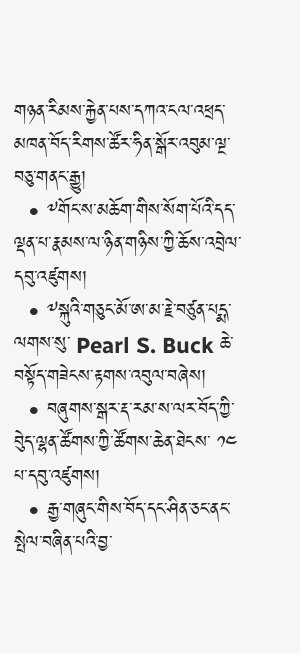གཉན་རིམས་རྐྱེན་པས་དཀའ་ངལ་འཕྲད་མཁན་བོད་རིགས་ཚོར་ཧིན་སྒོར་འབུམ་ལྔ་བཅུ་གནང་རྒྱུ།
  • ༸གོང་ས་མཆོག་གིས་སོག་པོའི་དད་ལྡན་པ་རྣམས་ལ་ཉིན་གཉིས་ཀྱི་ཆོས་འབྲེལ་དབུ་འཛུགས།
  • ༸སྐུའི་གཅུང་མོ་ཨ་མ་རྗེ་བཙུན་པདྨ་ལགས་སུ་ Pearl S. Buck ཆེ་བསྟོད་གཟེངས་རྟགས་འབུལ་བཞེས།
  • བཞུགས་སྒར་རྡ་རམ་ས་ལར་བོད་ཀྱི་བེུད་ལྷན་ཚོགས་ཀྱི་ཚོགས་ཆེན་ཐེངས་ ༡༤ པ་དབུ་འཛུགས།
  • རྒྱ་གཞུང་གིས་བོད་དང་ཤིན་ཅང་ནང་སྤེལ་བཞིན་པའི་བྱ་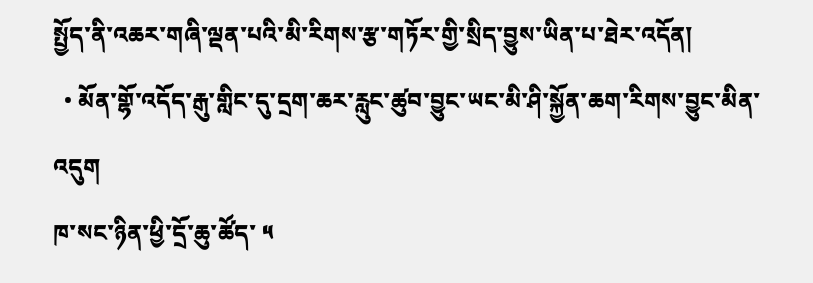སྤྱོད་ནི་འཆར་གཞི་ལྡན་པའི་མི་རིགས་རྩ་གཏོར་གྱི་སྲིད་བྱུས་ཡིན་པ་ཐེར་འདོན།
  • མོན་གྷོ་འདོད་རྒུ་གླིང་དུ་དྲག་ཆར་རླུང་ཚུབ་བྱུང་ཡང་མི་ཤི་སྐྱོན་ཆག་རིགས་བྱུང་མིན་འདུག
ཁ་སང་ཉིན་ཕྱི་དྲོ་ཆུ་ཚོད་ ༥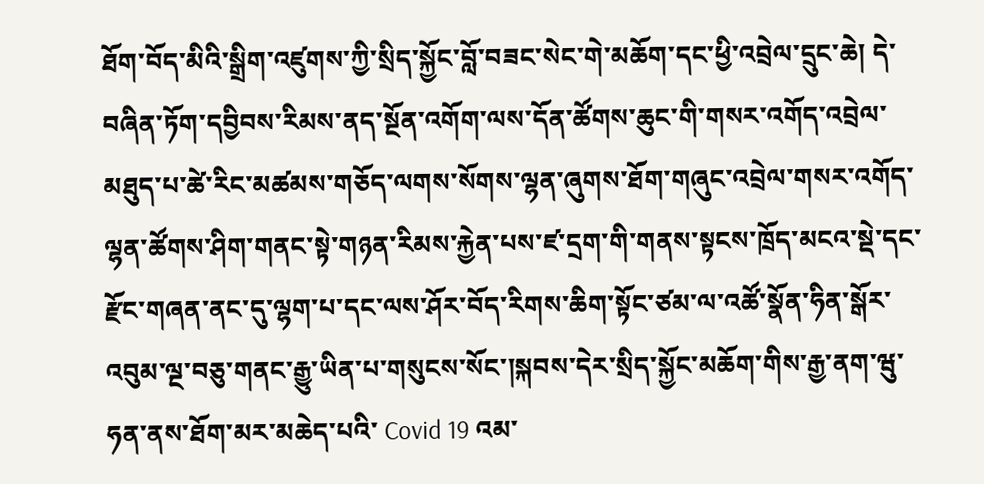ཐོག་བོད་མིའི་སྒྲིག་འཛུགས་ཀྱི་སྲིད་སྐྱོང་བློ་བཟང་སེང་གེ་མཆོག་དང་ཕྱི་འབྲེལ་དྲུང་ཆེ། དེ་བཞིན་ཏོག་དབྱིབས་རིམས་ནད་སྔོན་འགོག་ལས་དོན་ཚོགས་ཆུང་གི་གསར་འགོད་འབྲེལ་མཐུད་པ་ཚེ་རིང་མཚམས་གཅོད་ལགས་སོགས་ལྷན་ཞུགས་ཐོག་གཞུང་འབྲེལ་གསར་འགོད་ལྷན་ཚོགས་ཤིག་གནང་སྟེ་གཉན་རིམས་རྐྱེན་པས་ཛ་དྲག་གི་གནས་སྟངས་ཁྲོད་མངའ་སྡེ་དང་རྫོང་གཞན་ནང་དུ་ལྷག་པ་དང་ལས་ཤོར་བོད་རིགས་ཆིག་སྟོང་ཙམ་ལ་འཚོ་སྣོན་ཧིན་སྒོར་འབུམ་ལྔ་བཅུ་གནང་རྒྱུ་ཡིན་པ་གསུངས་སོང་།སྐབས་དེར་སྲིད་སྐྱོང་མཆོག་གིས་རྒྱ་ནག་ཝུ་ཧན་ནས་ཐོག་མར་མཆེད་པའི་ Covid 19 འམ་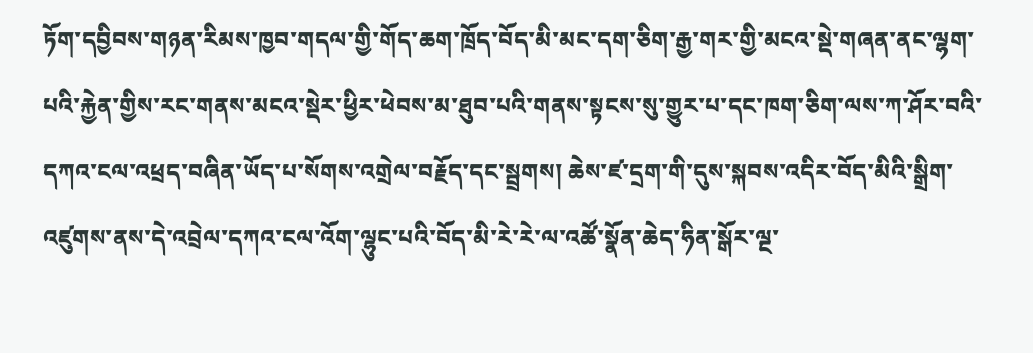ཏོག་དབྱིབས་གཉན་རིམས་ཁྱབ་གདལ་གྱི་གོད་ཆག་ཁྲོད་བོད་མི་མང་དག་ཅིག་རྒྱ་གར་གྱི་མངའ་སྡེ་གཞན་ནང་ལྷག་པའི་རྐྱེན་གྱིས་རང་གནས་མངའ་སྡེར་ཕྱིར་ཕེབས་མ་ཐུབ་པའི་གནས་སྟངས་སུ་གྱུར་པ་དང་ཁག་ཅིག་ལས་ཀ་ཤོར་བའི་དཀའ་ངལ་འཕྲད་བཞིན་ཡོད་པ་སོགས་འགྲེལ་བརྗོད་དང་སྦྲགས། ཆེས་ཛ་དྲག་གི་དུས་སྐབས་འདིར་བོད་མིའི་སྒྲིག་འཛུགས་ནས་དེ་འབྲེལ་དཀའ་ངལ་འོག་ལྷུང་པའི་བོད་མི་རེ་རེ་ལ་འཚོ་སྣོན་ཆེད་ཧིན་སྒོར་ལྔ་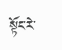སྟོང་རེ་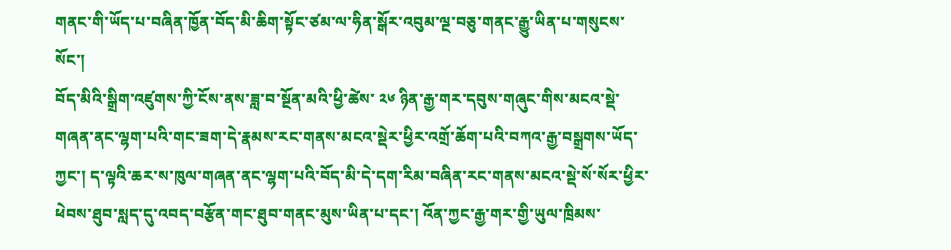གནང་གི་ཡོད་པ་བཞིན་ཁྱོན་བོད་མི་ཆིག་སྟོང་ཙམ་ལ་ཧིན་སྒོར་འབུམ་ལྔ་བཅུ་གནང་རྒྱུ་ཡིན་པ་གསུངས་སོང་།
བོད་མིའི་སྒྲིག་འཛུགས་ཀྱི་ངོས་ནས་ཟླ་བ་སྔོན་མའི་ཕྱི་ཚེས་ ༢༦ ཉིན་རྒྱ་གར་དབུས་གཞུང་གིས་མངའ་སྡེ་གཞན་ནང་ལྷག་པའི་གང་ཟག་དེ་རྣམས་རང་གནས་མངའ་སྡེར་ཕྱིར་འགྲོ་ཆོག་པའི་བཀའ་རྒྱ་བསྒྲགས་ཡོད་ཀྱང་། ད་ལྟའི་ཆར་ས་ཁུལ་གཞན་ནང་ལྷག་པའི་བོད་མི་དེ་དག་རིམ་བཞིན་རང་གནས་མངའ་སྡེ་སོ་སོར་ཕྱིར་ཕེབས་ཐུབ་སླད་དུ་འབད་བརྩོན་གང་ཐུབ་གནང་མུས་ཡིན་པ་དང་། འོན་ཀྱང་རྒྱ་གར་གྱི་ཡུལ་ཁྲིམས་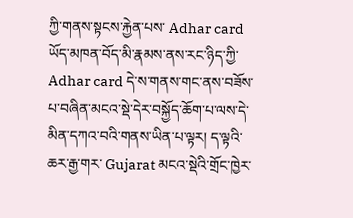ཀྱི་གནས་སྟངས་རྐྱེན་པས་ Adhar card ཡོད་མཁན་བོད་མི་རྣམས་ནས་རང་ཉིད་ཀྱི་ Adhar card དེ་ས་གནས་གང་ནས་བཟོས་པ་བཞིན་མངའ་སྡེ་དེར་བསྐྱོད་ཆོག་པ་ལས་དེ་མིན་དཀའ་བའི་གནས་ཡིན་པ་ལྟར། ད་ལྟའི་ཆར་རྒྱ་གར་ Gujarat མངའ་སྡེའི་གྲོང་ཁྱེར་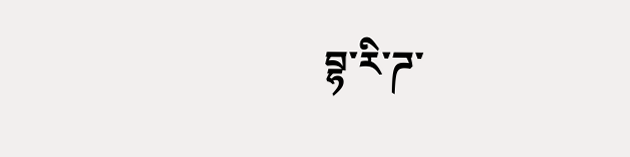བྷ་རི་ཌ་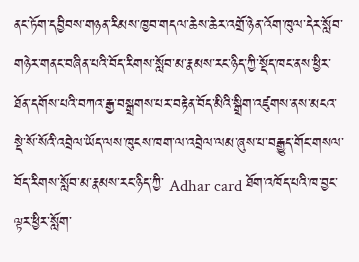ནང་ཏོག་དབྱིབས་གཉན་རིམས་ཁྱབ་གདལ་ཆེས་ཆེར་འགྲོ་ཉེན་འོག་ཁུལ་དེར་སློབ་གཉེར་གནང་བཞིན་པའི་བོད་རིགས་སློབ་མ་རྣམས་རང་ཉིད་ཀྱི་སྡོད་ཁང་ནས་ཕྱིར་ཐོན་དགོས་པའི་བཀའ་རྒྱ་བསྒྲགས་པར་བརྟེན་བོད་མིའི་སྒྲིག་འཛུགས་ནས་མངའ་སྡེ་སོ་སོའི་འབྲེལ་ཡོད་ལས་ཁུངས་ཁག་ལ་འབྲེལ་ལམ་ཞུས་པ་བརྒྱུད་གོང་གསལ་བོད་རིགས་སློབ་མ་རྣམས་རང་ཉིད་ཀྱི་ Adhar card ཐོག་འཁོད་པའི་ཁ་བྱང་ལྟར་ཕྱིར་སློག་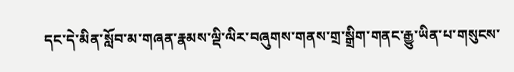དང་དེ་མིན་སློབ་མ་གཞན་རྣམས་ལྡི་ལིར་བཞུགས་གནས་གྲ་སྒྲིག་གནང་རྒྱུ་ཡིན་པ་གསུངས་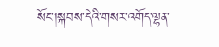སོང་།སྐབས་དེའི་གསར་འགོད་ལྷན་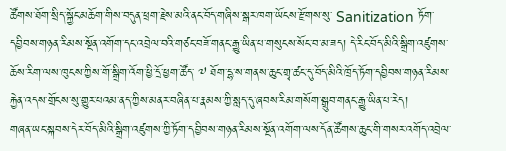ཚོགས་ཐོག་སྲིད་སྐྱོང་མཆོག་གིས་བདུན་ཕྲག་རྗེས་མའི་ནང་བོད་གཞིས་སྒར་ཁག་ཡོངས་རྫོགས་སུ་ Sanitization ཏོག་དབྱིབས་གཉན་རིམས་སྔོན་འགོག་དང་འབྲེལ་བའི་གཙང་བཟོ་གནང་རྒྱུ་ཡིན་པ་གསུངས་སོང་བ་མ་ཟད། དེ་རིང་བོད་མིའི་སྒྲིག་འཛུགས་ཆོས་རིག་ལས་ཁུངས་ཀྱིས་གོ་སྒྲིག་འོག་ཕྱི་དྲོ་ཕྱག་ཚོད་ ༧ ཐོག་དྷ་ས་གནས་ཆུང་གྲྭ་ཚང་དུ་བོད་མིའི་ཁྲོད་ཏོག་དབྱིབས་གཉན་རིམས་རྐྱེན་འདས་གྲོངས་སུ་གྱུར་པའམ་ནད་ཀྱིས་མནར་བཞིན་པ་རྣམས་ཀྱི་སླད་དུ་ཞབས་རིམ་གསོག་སྒྲུབ་གནང་རྒྱུ་ཡིན་པ་རེད།
གཞན་ཡང་སྐབས་དེར་བོད་མིའི་སྒྲིག་འཛུགས་ཀྱི་ཏོག་དབྱིབས་གཉན་རིམས་སྔོན་འགོག་ལས་དོན་ཚོགས་ཆུང་གི་གསར་འགོད་འབྲེལ་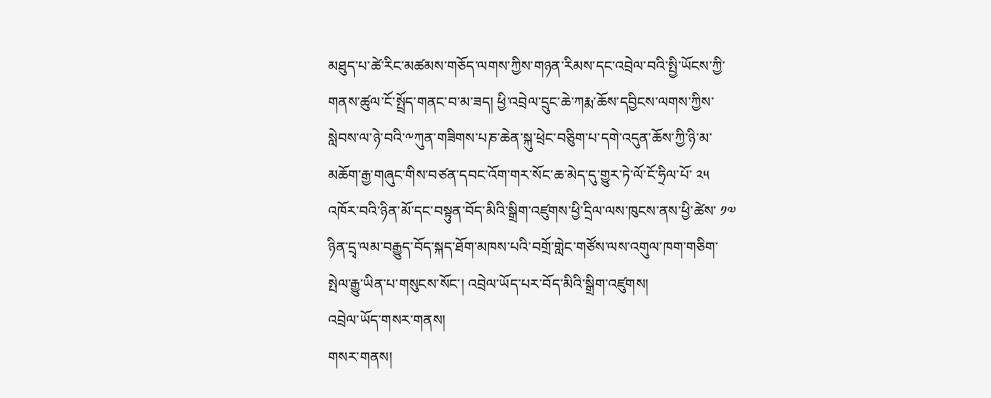མཐུད་པ་ཚེ་རིང་མཚམས་གཅོད་ལགས་ཀྱིས་གཉན་རིམས་དང་འབྲེལ་བའི་སྤྱི་ཡོངས་ཀྱི་གནས་ཚུལ་ངོ་སྤྲོད་གནང་བ་མ་ཟད། ཕྱི་འབྲེལ་དྲུང་ཆེ་ཀརྨ་ཆོས་དབྱིངས་ལགས་ཀྱིས་སླེབས་ལ་ཉེ་བའི་༸ཀུན་གཟིགས་པཎ་ཆེན་སྐུ་ཕྲེང་བཅིུག་པ་དགེ་འདུན་ཆོས་ཀྱི་ཉི་མ་མཆོག་རྒྱ་གཞུང་གིས་བཙན་དབང་འོག་གར་སོང་ཆ་མེད་དུ་གྱུར་ཏེ་ལོ་ངོ་ཧྲིལ་པོ་ ༢༥ འཁོར་བའི་ཉིན་མོ་དང་བསྟུན་བོད་མིའི་སྒྲིག་འཛུགས་ཕྱི་དྲིལ་ལས་ཁུངས་ནས་ཕྱི་ཚེས་ ༡༧ ཉིན་དྲྭ་ལམ་བརྒྱུད་བོད་སྐད་ཐོག་མཁས་པའི་བགྲོ་གླེང་གཙོས་ལས་འགུལ་ཁག་གཅིག་སྤེལ་རྒྱུ་ཡིན་པ་གསུངས་སོང་། འབྲེལ་ཡོད་པར་བོད་མིའི་སྒྲིག་འཛུགས།
འབྲེལ་ཡོད་གསར་གནས།
གསར་གནས།